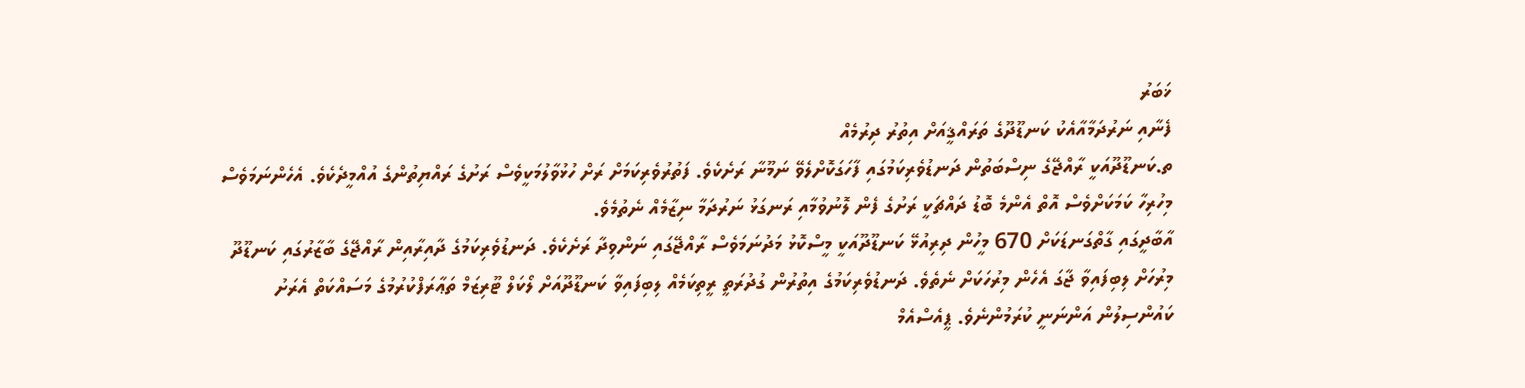ޚަބަރު
ފެނާއި ނަރުދަމާއާއެކު ކަނޑޫދޫގެ ތަރައްޤީއަށް އިތުރު ދިރުމެއް
ތ.ކަނޑޫދޫއަކީ ރާއްޖޭގެ ނިސްބަތުން ދަނޑުވެރިކަމުގައި ފާހަގަކޮށްލެވޭ ނަމޫނާ ރަށެކެވެ. ފަތުރުވެރިކަމަށް ރަށް ހުޅުވާލުމަކީވެސް ރަށުގެ ރައްޔިތުންގެ އުއްމީދެކެވެ. އެހެންނަމަވެސް މިހުރިހާ ކަމަކަށްވެސް އޮތް އެންމެ ބޮޑު ދައްޗަކީ ރަށުގެ ފެން ލޮނުވުމާއި ރަނގަޅު ނަރުދަމާ ނިޒާމެއް ނެތުމެވެ.
އާބާދީގައި ގާތްގަނޑަކަށް 670 މީހުން ދިރިއުޅޭ ކަނޑޫދޫއަކީ މީސްކޮޅު މަދުނަމަވެސް ރާއްޖޭގައި ނަންވިދާ ރަށެކެވެ. ދަނޑުވެރިކަމުގެ ދާއިރާއިން ރާއްޖޭގެ ބާޒާރުގައި ކަނޑޫދޫ މިރުހަށް ލިބިފައިވާ ޖާގަ އެހެން މިރުހަކަށް ނެތެވެ. ދަނޑުވެރިކަމުގެ އިތުރުން ގުދުރަތީ ރީތިކަމެއް ލިބިފައިވާ ކަނޑޫދޫއަށް ލޯކަލް ޓޫރިޒަމް ތަޢާރަފްކުރުމުގެ މަސައްކަތް އެރަށު ކައުންސިލުން އަންނަނީ ކުރަމުންނެވެ. ޕީއެސްއެމް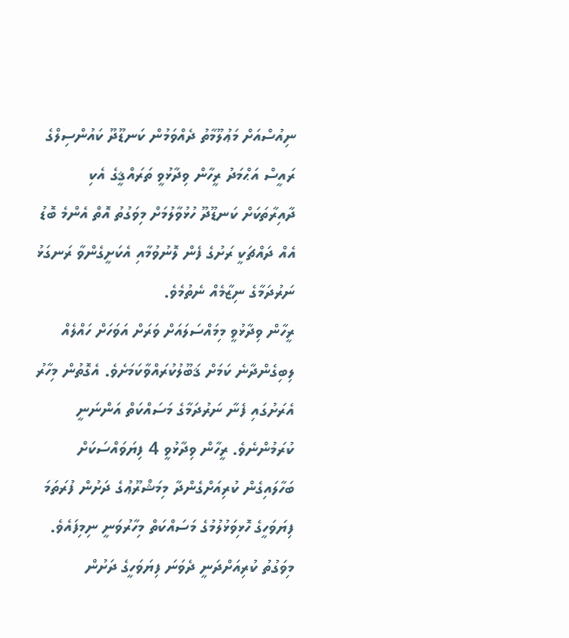ނިއުސްއަށް މަޢުލޫމާތު ދެއްވަމުން ކަނޑޫދޫ ކައުންސިލްގެ ރައީސް އަޙްމަދު ރީހާން ވިދާޅުވީ ތަރައްޤީގެ އެކި ދާއިރާތަކަށް ކަނޑޫދޫ ހުޅުވާލުމަށް މިވަގުތު އޮތް އެންމެ ބޮޑު އެއް ދައްޗަކީ ރަށުގެ ފެން ލޮނުވުމާއި އެކަށީގެންވާ ރަނގަޅު ނަރުދަމާގެ ނިޒާމެއް ނެތުމެވެ.
ރީހާން ވިދާޅުވީ މިމައްސަލައަށް ވަރަށް އަވަހަށް ހައްލެއް ލިބިގެންދާނެ ކަމަށް ޤަބޫލުކުރައްވާކަމަށެވެ. އެގޮތުން މިހާރު އެރަށުގައި ފެނާ ނަރުދަމާގެ މަސައްކަތް އަންނަނީ ކުރަމުންނެވެ. ރީހާން ވިދާޅުވީ 4 ފިޔަވައްސަކަށް ބަހާލައިގެން ކުރިއަށްގެންދާ މިމަޝްރޫޢުގެ ދަށުން ފުރަތަމަ ފިޔަވަހީގެ ހޮޅިވަޅުލުމުގެ މަސައްކަތް މިހާރުވަނީ ނިމިފައެވެ. މިވަގުތު ކުރިއަށްދަނީ ދެވަނަ ފިޔަވަހީގެ ދަށުން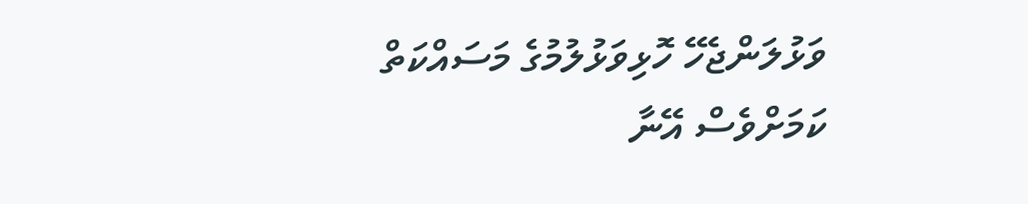ވަޅުލަންޖެހޭ ހޮޅިވަޅުލުމުގެ މަސައްކަތް ކަމަށްވެސް އޭނާ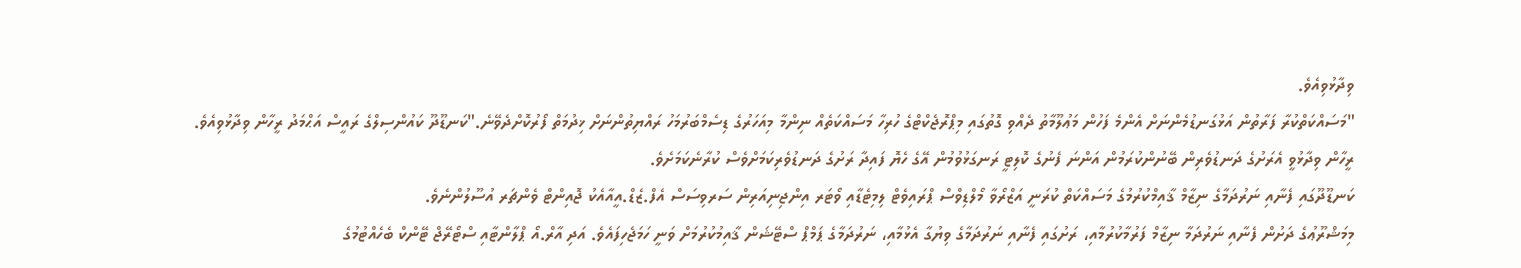ވިދާޅުވިއެވެ.
"މަސައްކަތްކުރާ ފަރާތުން އަޅުގަނޑުމެންނަށް އެންމެ ފަހުން މަޢުލޫމާތު ދެއްވި ގޮތުގައި މިޕްރޮޖެކްޓްގެ ހުރިހާ މަސައްކަތެއް ނިންމާ މިއަހަރުގެ ޑިސެމްބަރުމަހު ރައްޔިތުންނަށް ޚިދުމަތް ފޯރުކޮށްދެވޭނެ."ކަނޑޫދޫ ކައުންސިލްގެ ރައީސް އަޙްމަދު ރީހާން ވިދާޅުވިއެވެ.
ރީހާން ވިދާޅުވީ އެރަށުގެ ދަނޑުވެރިން ބޭނުންކުރަމުން އަންނަ ފެނުގެ ކޮލިޓީ ރަނގަޅުވުމުން އޭގެ ހެޔޮ ފައިދާ ރަށުގެ ދަނޑުވެރިކަމަށްވެސް ކުރާނެކަމަށެވެ.
ކަނޑޫދޫގައި ފެނާއި ނަރުދަމާގެ ނިޒާމް ޤާއިމްކުރުމުގެ މަސައްކަތް ކުރަނީ އަޒްރޯވާ މޯލްޑިވްސް ޕްރައިވެޓް ލިމިޓެޑާއި ވޯޓަރ އިންޖިނިއަރިން ސަރވިސަސް އެފް.ޒެޑް.އީއާއެކު ޖޮއިންޓް ވެންޗަރ އުސޫލުންނެވެ.
މިމަޝްރޫޢުގެ ދަށުން ފެނާއި ނަރުދަމާ ނިޒާމް ފަރުމާކުރުމާއި، ރަށުގައި ފެނާއި ނަރުދަމާގެ ވިޔުގާ އެޅުމާއި، ނަރުދަމާގެ ޕަމްޕް ސްޓޭޝަން ޤާއިމުކުރުމަށް ވަނީ ހަމަޖެހިފައެވެ. އަދި އާރް.އޯ ޕްލާންޓާއި ސްޓޯރޭޖް ޓޭންކް ބެހެއްޓުމުގެ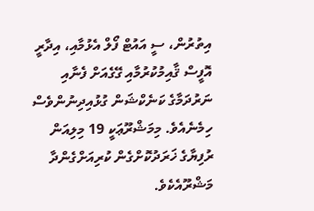އިތުރުން، ސީ އައުޓް ފޯލް އެޅުމާއި، އިދާރީ އޮފީސް ޤާއިމުކުރުމާއި ގޭގެއަށް ފެނާއި ނަރުދަމާގެ ކަނެކްޝަން ގުޅުއިދިނުންވެސް ހިމެނެއެވެ. މިމަޝްރޫޢަކީ 19 މިލިއަން ރުފިޔާގެ ޚަރަދުކޮށްގެން ކުރިއަށްގެންދާ މަޝްރޫއެކެވެ.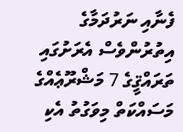ފެނާއި ނަރުދަމާގެ އިތުރުންވެސް އެރަށުގައި ތަރައްޤީގެ 7 މަޝްރޫޢެއްގެ މަސައްކަތް މިވަގުތު އެކި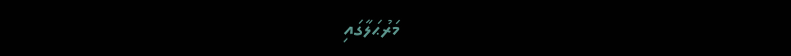މަރުޙަލާގައި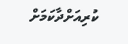ކުރިއަށްދާކަމަށް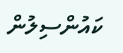ކައުންސިލުން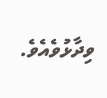ވިދާޅުވެއެވެ.